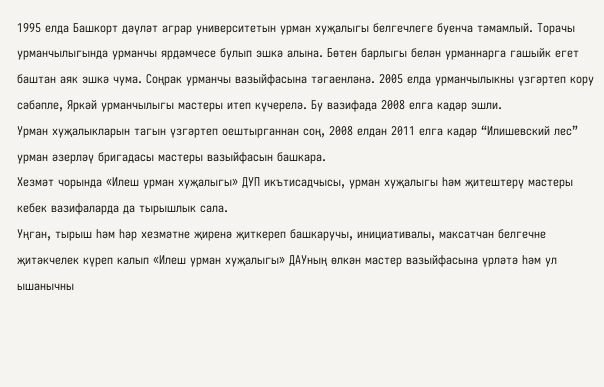1995 елда Башкорт дәүләт аграр университетын урман хуҗалыгы белгечлеге буенча тәмамлый. Торачы урманчылыгында урманчы ярдәмчесе булып эшкә алына. Бөтен барлыгы белән урманнарга гашыйк егет баштан аяк эшкә чума. Соңрак урманчы вазыйфасына тәгаенләнә. 2005 елда урманчылыкны үзгәртеп кору сәбәпле, Яркәй урманчылыгы мастеры итеп күчерелә. Бу вазифада 2008 елга кадәр эшли.
Урман хуҗалыкларын тагын үзгәртеп оештырганнан соң, 2008 елдан 2011 елга кадәр “Илишевский лес” урман әзерләү бригадасы мастеры вазыйфасын башкара.
Хезмәт чорында «Илеш урман хуҗалыгы» ДУП икътисадчысы, урман хуҗалыгы һәм җитештерү мастеры кебек вазифаларда да тырышлык сала.
Уңган, тырыш һәм һәр хезмәтне җиренә җиткереп башкаручы, инициативалы, максатчан белгечне җитәкчелек күреп калып «Илеш урман хуҗалыгы» ДАУның өлкән мастер вазыйфасына үрләтә һәм ул ышанычны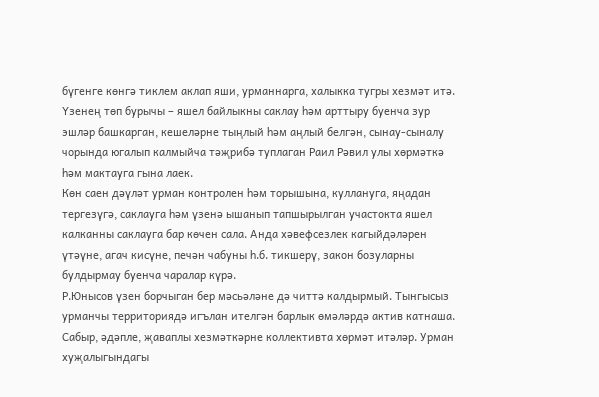бүгенге көнгә тиклем аклап яши, урманнарга, халыкка тугры хезмәт итә.
Үзенең төп бурычы – яшел байлыкны саклау һәм арттыру буенча зур эшләр башкарган, кешеләрне тыңлый һәм аңлый белгән, сынау-сыналу чорында югалып калмыйча тәҗрибә туплаган Раил Рәвил улы хөрмәткә һәм мактауга гына лаек.
Көн саен дәүләт урман контролен һәм торышына, куллануга, яңадан тергезүгә, саклауга һәм үзенә ышанып тапшырылган участокта яшел калканны саклауга бар көчен сала. Анда хәвефсезлек кагыйдәләрен үтәүне, агач кисүне, печән чабуны һ.б. тикшерү, закон бозуларны булдырмау буенча чаралар күрә.
Р.Юнысов үзен борчыган бер мәсьәләне дә читтә калдырмый. Тынгысыз урманчы территориядә игълан ителгән барлык өмәләрдә актив катнаша. Сабыр, әдәпле, җаваплы хезмәткәрне коллективта хөрмәт итәләр. Урман хуҗалыгындагы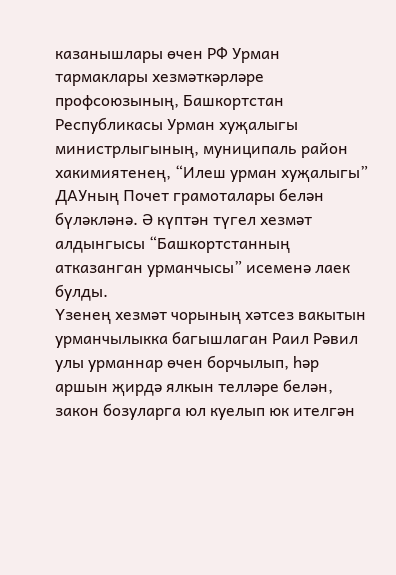казанышлары өчен РФ Урман тармаклары хезмәткәрләре профсоюзының, Башкортстан Республикасы Урман хуҗалыгы министрлыгының, муниципаль район хакимиятенең, “Илеш урман хуҗалыгы” ДАУның Почет грамоталары белән бүләкләнә. Ә күптән түгел хезмәт алдынгысы “Башкортстанның атказанган урманчысы” исеменә лаек булды.
Үзенең хезмәт чорының хәтсез вакытын урманчылыкка багышлаган Раил Рәвил улы урманнар өчен борчылып, һәр аршын җирдә ялкын телләре белән, закон бозуларга юл куелып юк ителгән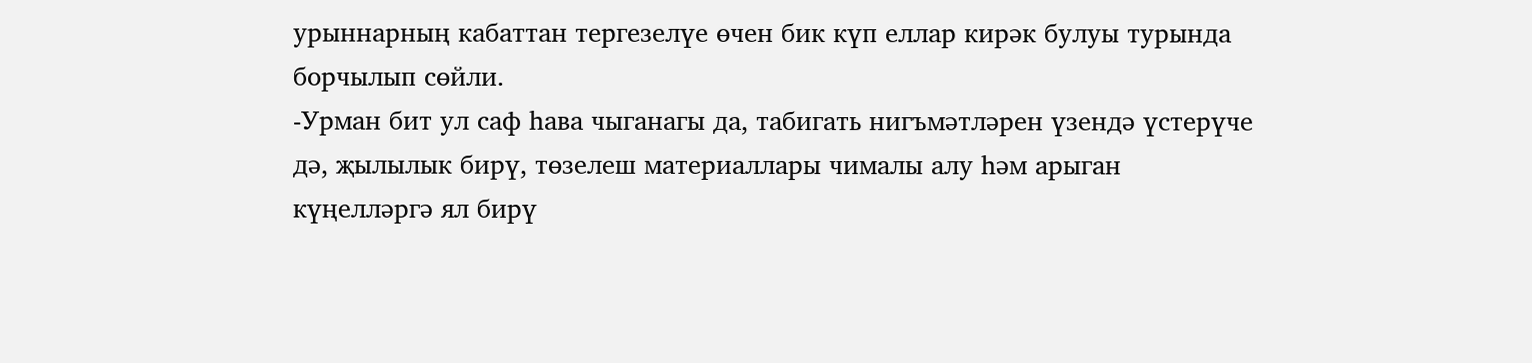урыннарның кабаттан тергезелүе өчен бик күп еллар кирәк булуы турында борчылып сөйли.
-Урман бит ул саф һава чыганагы да, табигать нигъмәтләрен үзендә үстерүче дә, җылылык бирү, төзелеш материаллары чималы алу һәм арыган күңелләргә ял бирү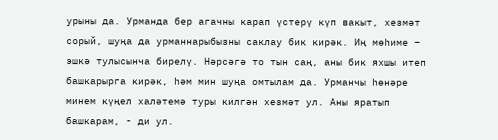урыны да. Урманда бер агачны карап үстерү күп вакыт, хезмәт сорый, шуңа да урманнарыбызны саклау бик кирәк. Иң мөһиме – эшкә тулысынча бирелү. Нәрсәгә то тын саң, аны бик яхшы итеп башкарырга кирәк, һәм мин шуңа омтылам да. Урманчы һөнәре минем күңел халәтемә туры килгән хезмәт ул. Аны яратып башкарам, - ди ул.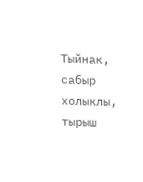Тыйнак, сабыр холыклы, тырыш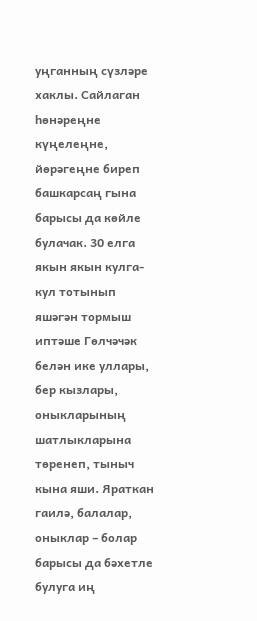уңганның сүзләре хаклы. Сайлаган һөнәреңне күңелеңне, йөрәгеңне биреп башкарсаң гына барысы да көйле булачак. 30 елга якын якын кулга-кул тотынып яшәгән тормыш иптәше Гөлчәчәк белән ике уллары, бер кызлары, оныкларының шатлыкларына төренеп, тыныч кына яши. Яраткан гаилә, балалар, оныклар – болар барысы да бәхетле булуга иң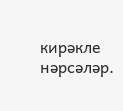кирәкле нәрсәләр.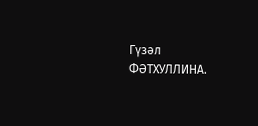Гүзәл ФӘТХУЛЛИНА.